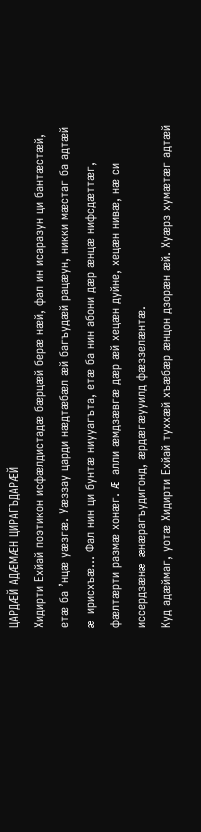ЦАРДÆЙ АДÆМÆН ЦИРАГЪДАРÆЙ
Хидирти Ехйай поэтикон исфæлдистадæ бæрцæй берæ нæй, фал ин исаразун ци бантæстæй, етæ ба ’нцæ уæзгæ. Уæззау царди нæдтæбæл æй багъудæй рацæун, никки мæстаг ба адтæй æ ирисхъæ… Фал нин ци бунтæ ниууагъта, етæ ба нин абони дæр æнцæ нифсдæттæг, фæлтæрти размæ хонæг. Æ алли æмдзæвгæ дæр æй хецæн дуйне, хецæн нивæ, нæ си иссердзæнæ æнæрагъудигонд, æрдæгæууилд фæззелæнтæ.
Куд адæймаг, уотæ Хидирти Ехйай туххæй хъæбæр æнцон дзорæн æй. Хуæрз хумæтæг адтæй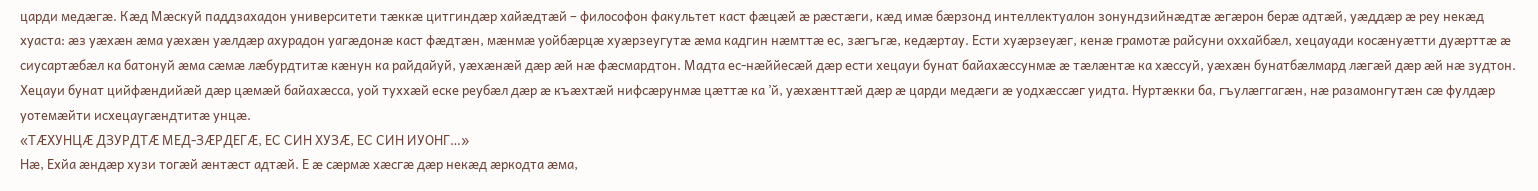царди медæгæ. Кæд Мæскуй паддзахадон университети тæккæ цитгиндæр хайæдтæй – философон факультет каст фæцæй æ рæстæги, кæд имæ бæрзонд интеллектуалон зонундзийнæдтæ æгæрон берæ адтæй, уæддæр æ реу некæд хуаста: æз уæхæн æма уæхæн уæлдæр ахурадон уагæдонæ каст фæдтæн, мæнмæ уойбæрцæ хуæрзеугутæ æма кадгин нæмттæ ес, зæгъгæ, кедæртау. Ести хуæрзеуæг, кенæ грамотæ райсуни оххайбæл, хецауади косæнуæтти дуæрттæ æ сиусартæбæл ка батонуй æма сæмæ лæбурдтитæ кæнун ка райдайуй, уæхæнæй дæр æй нæ фæсмардтон. Мадта ес-нæййесæй дæр ести хецауи бунат байахæссунмæ æ тæлæнтæ ка хæссуй, уæхæн бунатбæлмард лæгæй дæр æй нæ зудтон. Хецауи бунат цийфæндийæй дæр цæмæй байахæсса, уой туххæй еске реубæл дæр æ къæхтæй нифсæрунмæ цæттæ ка ’й, уæхæнттæй дæр æ царди медæги æ уодхæссæг уидта. Нуртæкки ба, гъулæггагæн, нæ разамонгутæн сæ фулдæр уотемæйти исхецаугæндтитæ унцæ.
«ТÆХУНЦÆ ДЗУРДТÆ МЕД-ЗÆРДЕГÆ, ЕС СИН ХУЗÆ, ЕС СИН ИУОНГ…»
Нæ, Ехйа æндæр хузи тогæй æнтæст адтæй. Е æ сæрмæ хæсгæ дæр некæд æркодта æма,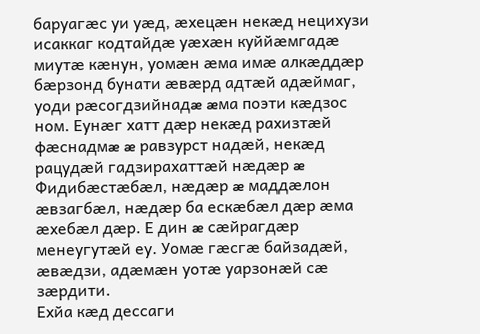баруагæс уи уæд, æхецæн некæд нецихузи исаккаг кодтайдæ уæхæн куййæмгадæ миутæ кæнун, уомæн æма имæ алкæддæр бæрзонд бунати æвæрд адтæй адæймаг, уоди рæсогдзийнадæ æма поэти кæдзос ном. Еунæг хатт дæр некæд рахизтæй фæснадмæ æ равзурст надæй, некæд рацудæй гадзирахаттæй нæдæр æ Фидибæстæбæл, нæдæр æ маддæлон æвзагбæл, нæдæр ба ескæбæл дæр æма æхебæл дæр. Е дин æ сæйрагдæр менеугутæй еу. Уомæ гæсгæ байзадæй, æвæдзи, адæмæн уотæ уарзонæй сæ зæрдити.
Ехйа кæд дессаги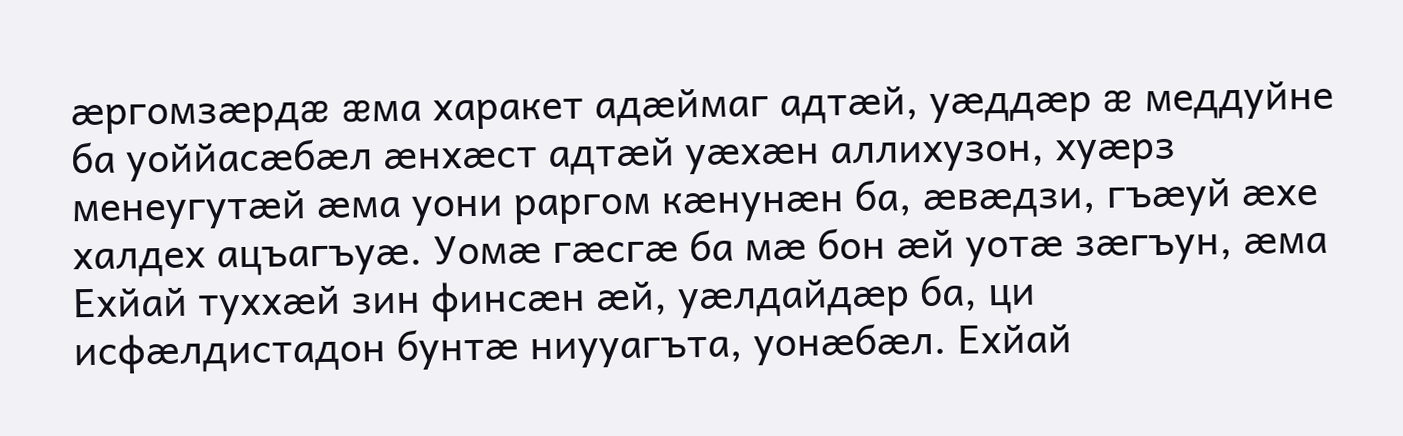æргомзæрдæ æма харакет адæймаг адтæй, уæддæр æ меддуйне ба уоййасæбæл æнхæст адтæй уæхæн аллихузон, хуæрз менеугутæй æма уони раргом кæнунæн ба, æвæдзи, гъæуй æхе халдех ацъагъуæ. Уомæ гæсгæ ба мæ бон æй уотæ зæгъун, æма Ехйай туххæй зин финсæн æй, уæлдайдæр ба, ци исфæлдистадон бунтæ ниууагъта, уонæбæл. Ехйай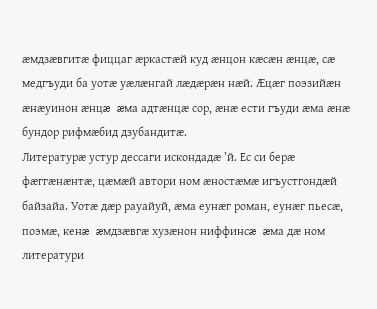æмдзæвгитæ фиццаг æркастæй куд æнцон кæсæн æнцæ, сæ медгъуди ба уотæ уæлæнгай лæдæрæн нæй. Æцæг поэзийæн æнæуинон æнцæ æма адтæнцæ сор, æнæ ести гъуди æма æнæ бундор рифмæбид дзубандитæ.
Литературæ устур дессаги искондадæ ’й. Ес си берæ фæггæнæнтæ, цæмæй автори ном æностæмæ игъустгондæй байзайа. Уотæ дæр рауайуй, æма еунæг роман, еунæг пьесæ, поэмæ, кенæ æмдзæвгæ хузæнон ниффинсæ æма дæ ном литератури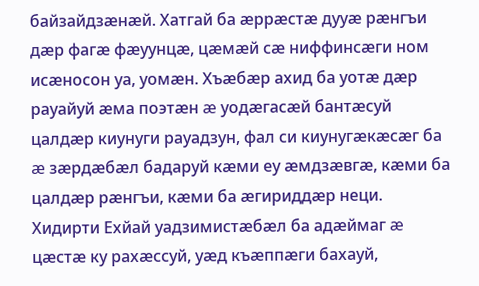байзайдзæнæй. Хатгай ба æррæстæ дууæ рæнгъи дæр фагæ фæуунцæ, цæмæй сæ ниффинсæги ном исæносон уа, уомæн. Хъæбæр ахид ба уотæ дæр рауайуй æма поэтæн æ уодæгасæй бантæсуй цалдæр киунуги рауадзун, фал си киунугæкæсæг ба æ зæрдæбæл бадаруй кæми еу æмдзæвгæ, кæми ба цалдæр рæнгъи, кæми ба æгириддæр неци.
Хидирти Ехйай уадзимистæбæл ба адæймаг æ цæстæ ку рахæссуй, уæд къæппæги бахауй,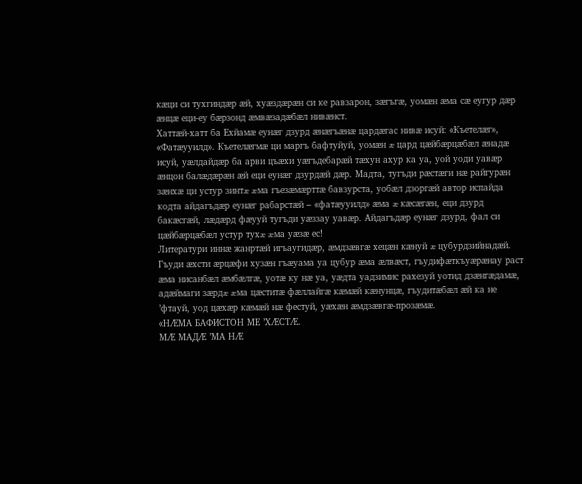кæци си тухгиндæр æй, хуæздæрæн си ке равзарон, зæгъгæ, уомæн æма сæ еугур дæр æнцæ еци-еу бæрзонд æмвæзадæбæл нивæнст.
Хаттæй-хатт ба Ехйамæ еунæг дзурд æнæгъæнæ цардæгас нивæ исуй: «Къетелæг», «Фатæууилд». Къетелæгмæ ци маргъ бафтуйуй, уомæн æ цард цæйбæрцæбæл æнадæ исуй, уæлдайдæр ба арви цъæхи уæгъдебарæй тæхун ахур ка уа, уой уоди уавæр æнцон балæдæрæн æй еци еунæг дзурдæй дæр. Мадта, тугъди рæстæги нæ райгурæн зæнхæ ци устур зинтæ æма гъезæмæрттæ бавзурста, уобæл дзоргæй автор испайда кодта айдагъдæр еунæг рабарстæй – «фатæууилд» æма æ кæсæгæн, еци дзурд бакæсгæй, лæдæрд фæууй тугъди уæззау уавæр. Айдагъдæр еунæг дзурд, фал си цæйбæрцæбæл устур тухæ æма уæзæ ес!
Литератури иннæ жанртæй игъаугидæр, æмдзæвгæ хецæн кæнуй æ цубурдзийнадæй. Гъуди æхсти æрцæфи хузæн гъæуама уа цубур æма æлвæст, гъудифæткъуæрæнау раст æма нисанбæл æмбæлгæ, уотæ ку нæ уа, уæдта уадзимис рахезуй уотид дзæнгæдамæ, адæймаги зæрдæ æма цæститæ фæллайгæ кæмæй кæнунцæ, гъудитæбæл æй ка не ’фтауй, уод цæхæр кæмæй нæ фестуй, уæхæн æмдзæвгæ-прозæмæ.
«НÆМА БАФИСТОН МЕ ’ХÆСТÆ.
МÆ МАДÆ ’МА НÆ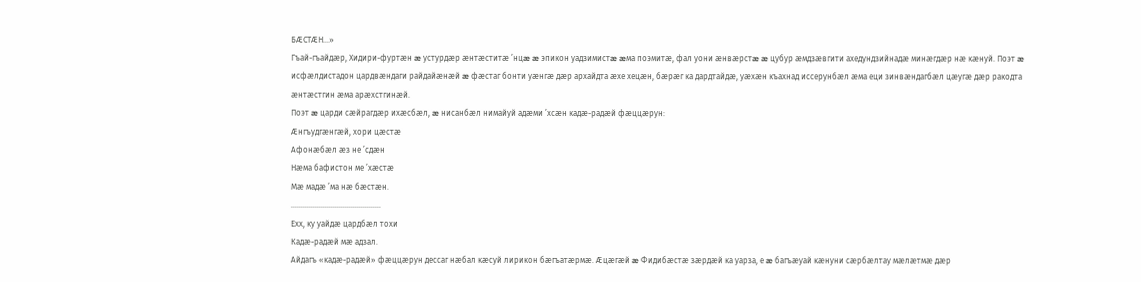БÆСТÆН…»
Гъай-гъайдæр, Хидири-фуртæн æ устурдæр æнтæститæ ’нцæ æ эпикон уадзимистæ æма поэмитæ, фал уони æнвæрстæ æ цубур æмдзæвгити ахедундзийнадæ минæгдæр нæ кæнуй. Поэт æ исфæлдистадон цардвæндаги райдайæнæй æ фæстаг бонти уæнгæ дæр архайдта æхе хецæн, бæрæг ка дардтайдæ, уæхæн къахнад иссерунбæл æма еци зинвæндагбæл цæугæ дæр ракодта æнтæстгин æма арæхстгинæй.
Поэт æ царди сæйрагдæр ихæсбæл, æ нисанбæл нимайуй адæми ’хсæн кадæ-радæй фæццæрун:
Æнгъудгæнгæй, хори цæстæ
Афонæбæл æз не ’сдæн
Нæма бафистон ме ’хæстæ
Мæ мадæ ’ма нæ бæстæн.
………………………………………
Ехх, ку уайдæ цардбæл тохи
Кадæ-радæй мæ адзал.
Айдагъ «кадæ-радæй» фæццæрун дессаг нæбал кæсуй лирикон бæгъатæрмæ. Æцæгæй æ Фидибæстæ зæрдæй ка уарза, е æ багъæуай кæнуни сæрбæлтау мæлæтмæ дæр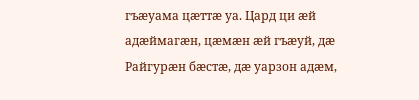гъæуама цæттæ уа. Цард ци æй адæймагæн, цæмæн æй гъæуй, дæ Райгурæн бæстæ, дæ уарзон адæм,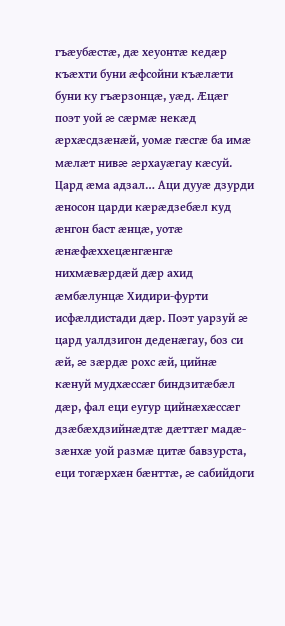гъæубæстæ, дæ хеуонтæ кедæр къæхти буни æфсойни къæлæти буни ку гъæрзонцæ, уæд. Æцæг поэт уой æ сæрмæ некæд æрхæсдзæнæй, уомæ гæсгæ ба имæ мæлæт нивæ æрхауæгау кæсуй.
Цард æма адзал… Аци дууæ дзурди æносон царди кæрæдзебæл куд æнгон баст æнцæ, уотæ æнæфæххецæнгæнгæ нихмæвæрдæй дæр ахид æмбæлунцæ Хидири-фурти исфæлдистади дæр. Поэт уарзуй æ цард уалдзигон деденæгау, боз си æй, æ зæрдæ рохс æй, цийнæ кæнуй мудхæссæг биндзитæбæл дæр, фал еци еугур цийнæхæссæг дзæбæхдзийнæдтæ дæттæг мадæ-зæнхæ уой размæ цитæ бавзурста, еци тогæрхæн бæнттæ, æ сабийдоги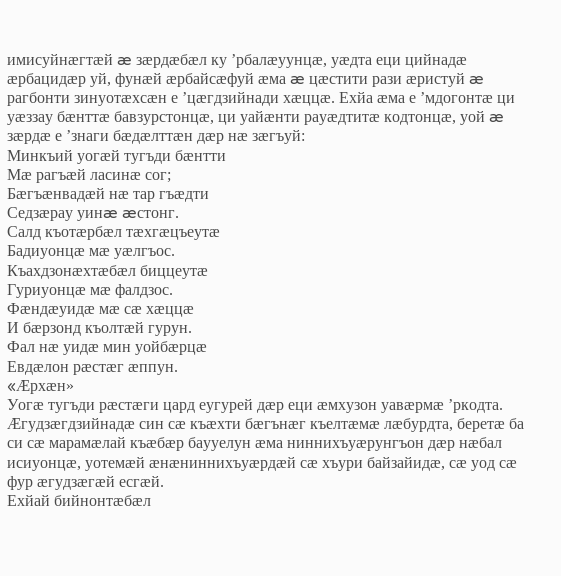имисуйнæгтæй æ зæрдæбæл ку ’рбалæуунцæ, уæдта еци цийнадæ æрбацидæр уй, фунæй æрбайсæфуй æма æ цæстити рази æристуй æ рагбонти зинуотæхсæн е ’цæгдзийнади хæццæ. Ехйа æма е ’мдогонтæ ци уæззау бæнттæ бавзурстонцæ, ци уайæнти рауæдтитæ кодтонцæ, уой æ зæрдæ е ’знаги бæдæлттæн дæр нæ зæгъуй:
Минкъий уогæй тугъди бæнтти
Мæ рагъæй ласинæ сог;
Бæгъæнвадæй нæ тар гъæдти
Седзæрау уинæ æстонг.
Салд къотæрбæл тæхгæцъеутæ
Бадиуонцæ мæ уæлгъос.
Къахдзонæхтæбæл биццеутæ
Гуриуонцæ мæ фалдзос.
Фæндæуидæ мæ сæ хæццæ
И бæрзонд къолтæй гурун.
Фал нæ уидæ мин уойбæрцæ
Евдæлон рæстæг æппун.
«Æрхæн»
Уогæ тугъди рæстæги цард еугурей дæр еци æмхузон уавæрмæ ’ркодта. Æгудзæгдзийнадæ син сæ къæхти бæгънæг къелтæмæ лæбурдта, беретæ ба си сæ марамæлай къæбæр баууелун æма ниннихъуæрунгъон дæр нæбал исиуонцæ, уотемæй æнæниннихъуæрдæй сæ хъури байзайидæ, сæ уод сæ фур æгудзæгæй есгæй.
Ехйай бийнонтæбæл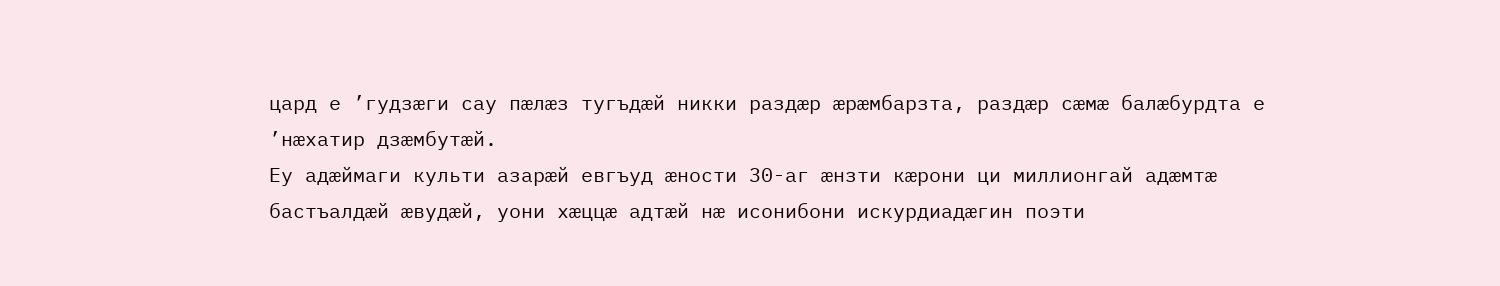цард е ’гудзæги сау пæлæз тугъдæй никки раздæр æрæмбарзта, раздæр сæмæ балæбурдта е ’нæхатир дзæмбутæй.
Еу адæймаги культи азарæй евгъуд æности 30-аг æнзти кæрони ци миллионгай адæмтæ бастъалдæй æвудæй, уони хæццæ адтæй нæ исонибони искурдиадæгин поэти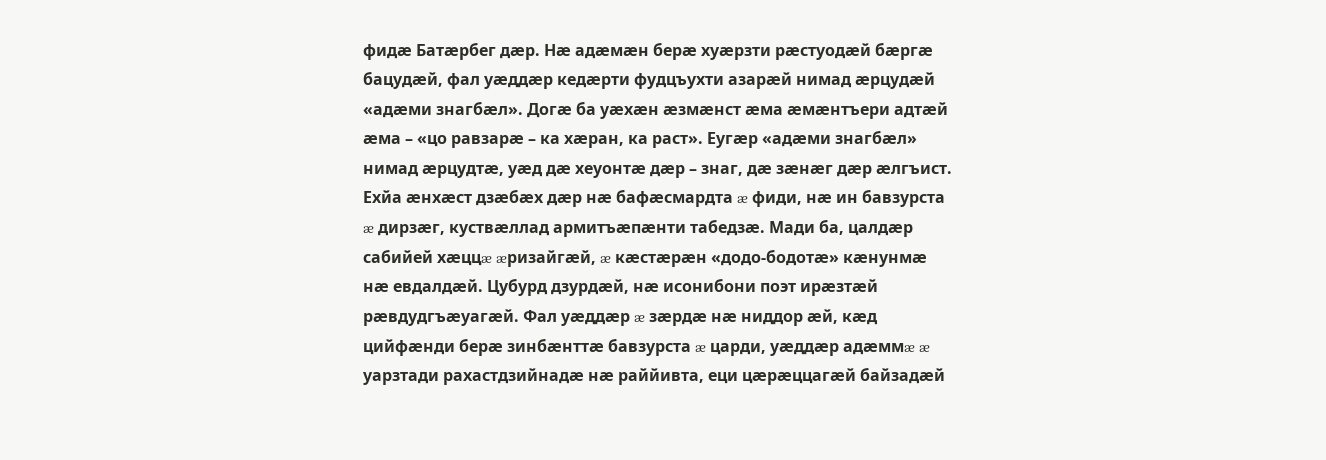фидæ Батæрбег дæр. Нæ адæмæн берæ хуæрзти рæстуодæй бæргæ бацудæй, фал уæддæр кедæрти фудцъухти азарæй нимад æрцудæй «адæми знагбæл». Догæ ба уæхæн æзмæнст æма æмæнтъери адтæй æма – «цо равзарæ – ка хæран, ка раст». Еугæр «адæми знагбæл» нимад æрцудтæ, уæд дæ хеуонтæ дæр – знаг, дæ зæнæг дæр æлгъист.
Ехйа æнхæст дзæбæх дæр нæ бафæсмардта æ фиди, нæ ин бавзурста æ дирзæг, куствæллад армитъæпæнти табедзæ. Мади ба, цалдæр сабийей хæццæ æризайгæй, æ кæстæрæн «додо-бодотæ» кæнунмæ нæ евдалдæй. Цубурд дзурдæй, нæ исонибони поэт ирæзтæй рæвдудгъæуагæй. Фал уæддæр æ зæрдæ нæ ниддор æй, кæд цийфæнди берæ зинбæнттæ бавзурста æ царди, уæддæр адæммæ æ уарзтади рахастдзийнадæ нæ раййивта, еци цæрæццагæй байзадæй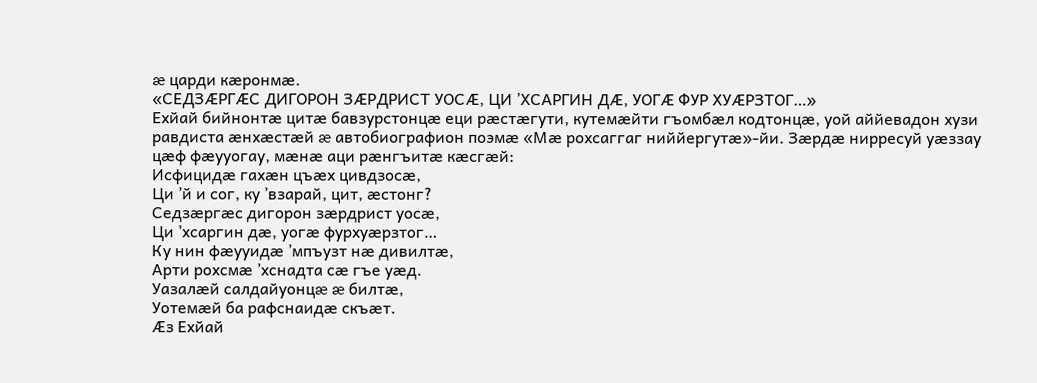æ царди кæронмæ.
«СЕДЗÆРГÆС ДИГОРОН ЗÆРДРИСТ УОСÆ, ЦИ ’ХСАРГИН ДÆ, УОГÆ ФУР ХУÆРЗТОГ…»
Ехйай бийнонтæ цитæ бавзурстонцæ еци рæстæгути, кутемæйти гъомбæл кодтонцæ, уой аййевадон хузи равдиста æнхæстæй æ автобиографион поэмæ «Мæ рохсаггаг ниййергутæ»-йи. Зæрдæ нирресуй уæззау цæф фæууогау, мæнæ аци рæнгъитæ кæсгæй:
Исфицидæ гахæн цъæх цивдзосæ,
Ци ’й и сог, ку ’взарай, цит, æстонг?
Седзæргæс дигорон зæрдрист уосæ,
Ци ’хсаргин дæ, уогæ фурхуæрзтог…
Ку нин фæууидæ ’мпъузт нæ дивилтæ,
Арти рохсмæ ’хснадта сæ гъе уæд.
Уазалæй салдайуонцæ æ билтæ,
Уотемæй ба рафснаидæ скъæт.
Æз Ехйай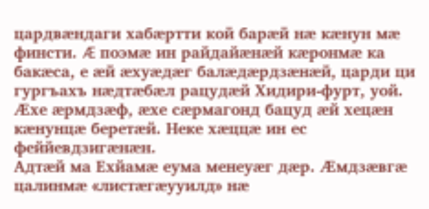цардвæндаги хабæртти кой барæй нæ кæнун мæ финсти. Æ поэмæ ин райдайæнæй кæронмæ ка бакæса, е æй æхуæдæг балæдæрдзæнæй, царди ци гургъахъ нæдтæбæл рацудæй Хидири-фурт, уой.
Æхе æрмдзæф, æхе сæрмагонд бацуд æй хецæн кæнунцæ беретæй. Неке хæццæ ин ес феййевдзигæнæн.
Адтæй ма Ехйамæ еума менеуæг дæр. Æмдзæвгæ цалинмæ «листæгæууилд» нæ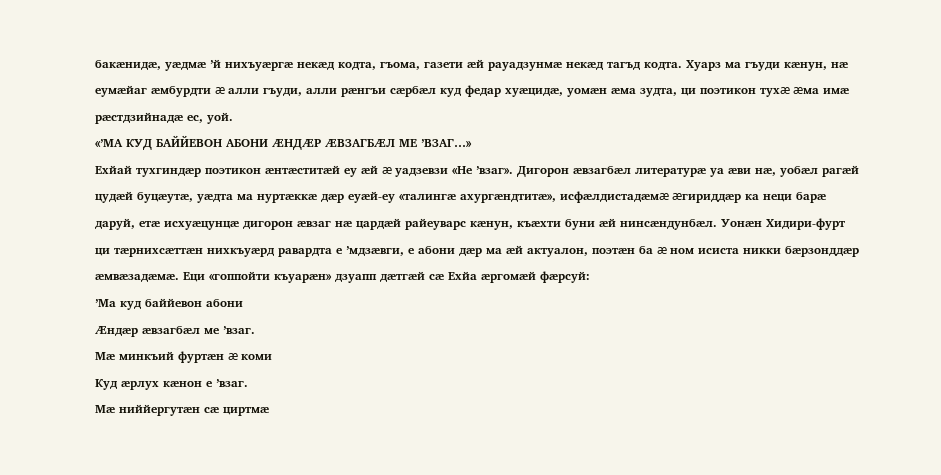бакæнидæ, уæдмæ ’й нихъуæргæ некæд кодта, гъома, газети æй рауадзунмæ некæд тагъд кодта. Хуарз ма гъуди кæнун, нæ еумæйаг æмбурдти æ алли гъуди, алли рæнгъи сæрбæл куд федар хуæцидæ, уомæн æма зудта, ци поэтикон тухæ æма имæ рæстдзийнадæ ес, уой.
«’МА КУД БАЙЙЕВОН АБОНИ ÆНДÆР ÆВЗАГБÆЛ МЕ ’ВЗАГ…»
Ехйай тухгиндæр поэтикон æнтæститæй еу æй æ уадзевзи «Не ’взаг». Дигорон æвзагбæл литературæ уа æви нæ, уобæл рагæй цудæй буцæутæ, уæдта ма нуртæккæ дæр еуæй-еу «талингæ ахургæндтитæ», исфæлдистадæмæ æгириддæр ка неци барæ даруй, етæ исхуæцунцæ дигорон æвзаг нæ цардæй райеуварс кæнун, къæхти буни æй нинсæндунбæл. Уонæн Хидири-фурт ци тæрнихсæттæн нихкъуæрд равардта е ’мдзæвги, е абони дæр ма æй актуалон, поэтæн ба æ ном исиста никки бæрзонддæр æмвæзадæмæ. Еци «гоппойти къуарæн» дзуапп дæтгæй сæ Ехйа æргомæй фæрсуй:
’Ма куд баййевон абони
Æндæр æвзагбæл ме ’взаг.
Мæ минкъий фуртæн æ коми
Куд æрлух кæнон е ’взаг.
Мæ ниййергутæн сæ циртмæ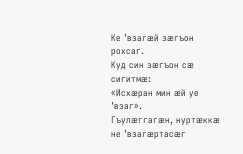Ке ’взагæй зæгъон рохсаг.
Куд син зæгъон сæ сигитмæ:
«Исхæран мин æй уе ’взаг».
Гъулæггагæн, нуртæккæ не ’взагæртасæг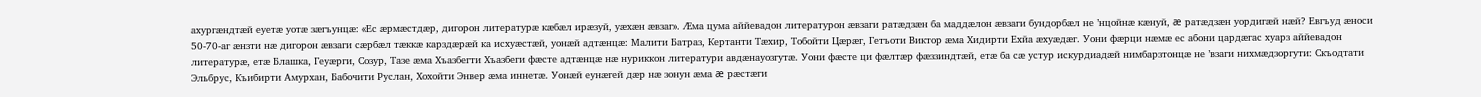ахургæндтæй еуетæ уотæ зæгъунцæ: «Ес æрмæстдæр, дигорон литературæ кæбæл ирæзуй, уæхæн æвзаг». Æма цума аййевадон литературон æвзаги ратæдзæн ба маддæлон æвзаги бундорбæл не ’нцойнæ кæнуй, æ ратæдзæн уордигæй нæй? Евгъуд æноси 50-70-аг æнзти нæ дигорон æвзаги сæрбæл тæккæ карздæрæй ка исхуæстæй, уонæй адтæнцæ: Малити Батраз, Кертанти Тæхир, Тобойти Цæрæг, Гетъоти Виктор æма Хидирти Ехйа æхуæдæг. Уони фæрци нæмæ ес абони цардæгас хуарз аййевадон литературæ, етæ Блашка, Геуæрги, Созур, Тазе æма Хъазбегти Хъазбеги фæсте адтæнцæ нæ нуриккон литератури авдæнауозгутæ. Уони фæсте ци фæлтæр фæззиндтæй, етæ ба сæ устур искурдиадæй нимбарзтонцæ не ’взаги нихмæдзоргути: Скъодтати Эльбрус, Къибирти Амурхан, Бабочити Руслан, Хохойти Энвер æма иннетæ. Уонæй еунæгей дæр нæ зонун æма æ рæстæги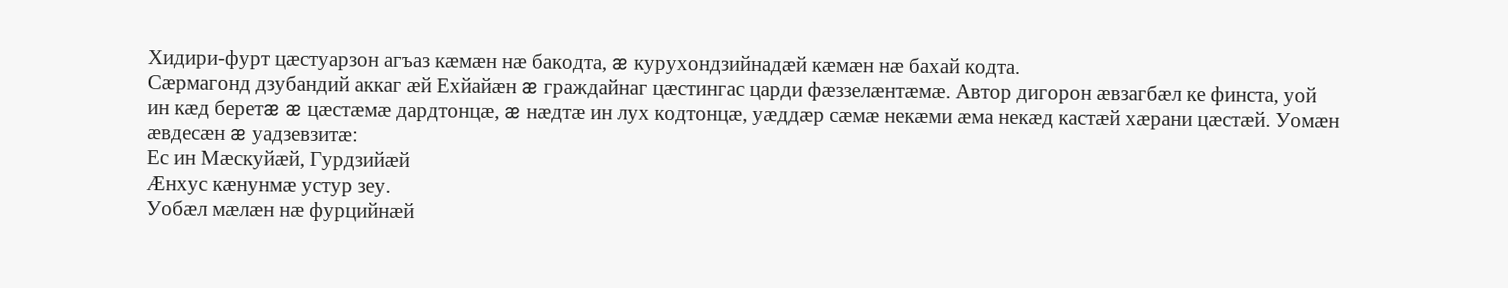Хидири-фурт цæстуарзон агъаз кæмæн нæ бакодта, æ курухондзийнадæй кæмæн нæ бахай кодта.
Сæрмагонд дзубандий аккаг æй Ехйайæн æ граждайнаг цæстингас царди фæззелæнтæмæ. Автор дигорон æвзагбæл ке финста, уой ин кæд беретæ æ цæстæмæ дардтонцæ, æ нæдтæ ин лух кодтонцæ, уæддæр сæмæ некæми æма некæд кастæй хæрани цæстæй. Уомæн æвдесæн æ уадзевзитæ:
Ес ин Мæскуйæй, Гурдзийæй
Æнхус кæнунмæ устур зеу.
Уобæл мæлæн нæ фурцийнæй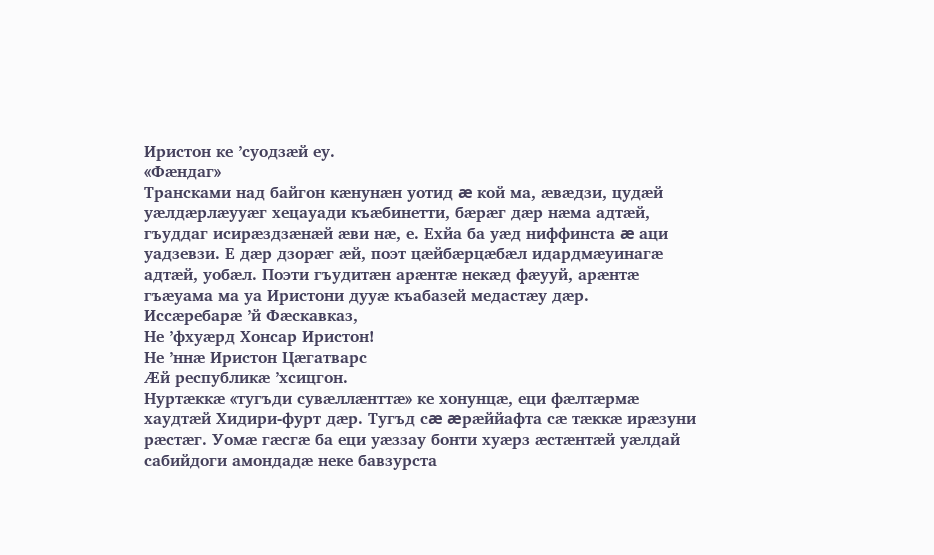Иристон ке ’суодзæй еу.
«Фæндаг»
Трансками над байгон кæнунæн уотид æ кой ма, æвæдзи, цудæй уæлдæрлæууæг хецауади къæбинетти, бæрæг дæр нæма адтæй, гъуддаг исирæздзæнæй æви нæ, е. Ехйа ба уæд ниффинста æ аци уадзевзи. Е дæр дзорæг æй, поэт цæйбæрцæбæл идардмæуинагæ адтæй, уобæл. Поэти гъудитæн арæнтæ некæд фæууй, арæнтæ гъæуама ма уа Иристони дууæ къабазей медастæу дæр.
Иссæребарæ ’й Фæскавказ,
Не ’фхуæрд Хонсар Иристон!
Не ’ннæ Иристон Цæгатварс
Æй республикæ ’хсицгон.
Нуртæккæ «тугъди сувæллæнттæ» ке хонунцæ, еци фæлтæрмæ хаудтæй Хидири-фурт дæр. Тугъд сæ æрæййафта сæ тæккæ ирæзуни рæстæг. Уомæ гæсгæ ба еци уæззау бонти хуæрз æстæнтæй уæлдай сабийдоги амондадæ неке бавзурста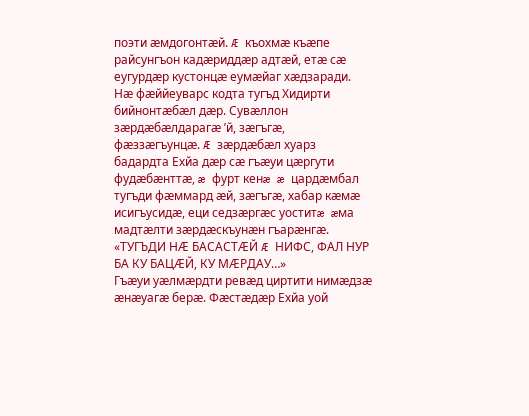поэти æмдогонтæй. Æ къохмæ къæпе райсунгъон кадæриддæр адтæй, етæ сæ еугурдæр кустонцæ еумæйаг хæдзаради.
Нæ фæййеуварс кодта тугъд Хидирти бийнонтæбæл дæр. Сувæллон зæрдæбæлдарагæ ’й, зæгъгæ, фæззæгъунцæ. Æ зæрдæбæл хуарз бадардта Ехйа дæр сæ гъæуи цæргути фудæбæнттæ, æ фурт кенæ æ цардæмбал тугъди фæммард æй, зæгъгæ, хабар кæмæ исигъусидæ, еци седзæргæс уоститæ æма мадтæлти зæрдæскъунæн гъарæнгæ.
«ТУГЪДИ НÆ БАСАСТÆЙ Æ НИФС, ФАЛ НУР БА КУ БАЦÆЙ, КУ МÆРДАУ…»
Гъæуи уæлмæрдти ревæд циртити нимæдзæ æнæуагæ берæ. Фæстæдæр Ехйа уой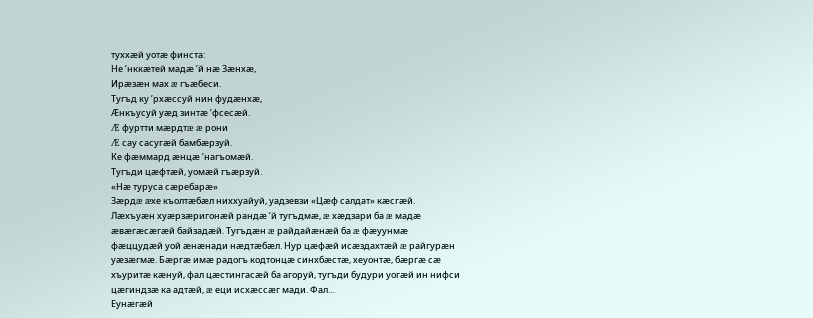туххæй уотæ финста:
Не ’нккæтей мадæ ’й нæ Зæнхæ,
Ирæзæн мах æ гъæбеси.
Тугъд ку ’рхæссуй нин фудæнхæ,
Æнкъусуй уæд зинтæ ’фсесæй.
Æ фуртти мæрдтæ æ рони
Æ сау сасугæй бамбæрзуй.
Ке фæммард æнцæ ’нагъомæй.
Тугъди цæфтæй, уомæй гъæрзуй.
«Нæ туруса сæребарæ»
Зæрдæ æхе къолтæбæл ниххуайуй, уадзевзи «Цæф салдат» кæсгæй. Лæхъуæн хуæрзæригонæй рандæ ’й тугъдмæ, æ хæдзари ба æ мадæ æвæгæсæгæй байзадæй. Тугъдæн æ райдайæнæй ба æ фæуунмæ фæццудæй уой æнæнади нæдтæбæл. Нур цæфæй исæздахтæй æ райгурæн уæзæгмæ. Бæргæ имæ радогъ кодтонцæ синхбæстæ, хеуонтæ, бæргæ сæ хъуритæ кæнуй, фал цæстингасæй ба агоруй, тугъди будури уогæй ин нифси цæгиндзæ ка адтæй, æ еци исхæссæг мади. Фал…
Еунæгæй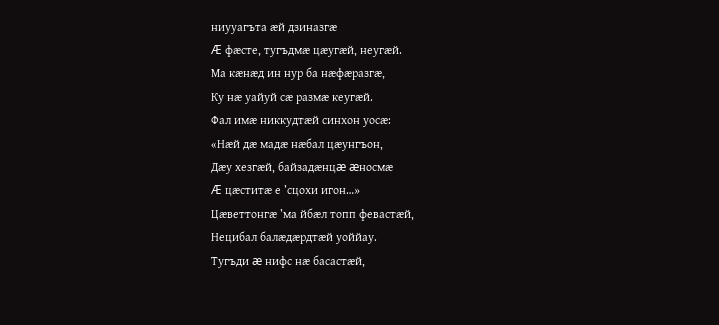ниууагъта æй дзиназгæ
Æ фæсте, тугъдмæ цæугæй, неугæй.
Ма кæнæд ин нур ба нæфæразгæ,
Ку нæ уайуй сæ размæ кеугæй.
Фал имæ никкудтæй синхон уосæ:
«Нæй дæ мадæ нæбал цæунгъон,
Дæу хезгæй, байзадæнцæ æносмæ
Æ цæститæ е ’сцохи игон…»
Цæветтонгæ ’ма йбæл топп февастæй,
Нецибал балæдæрдтæй уоййау.
Тугъди æ нифс нæ басастæй,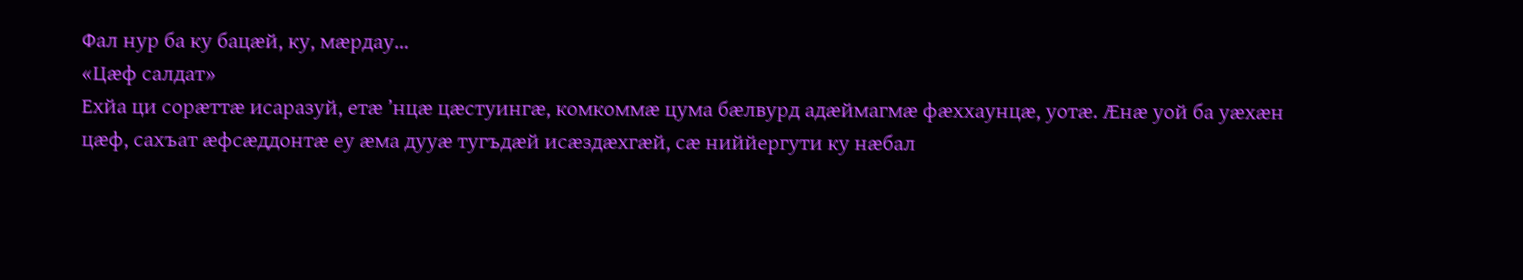Фал нур ба ку бацæй, ку, мæрдау…
«Цæф салдат»
Ехйа ци сорæттæ исаразуй, етæ ’нцæ цæстуингæ, комкоммæ цума бæлвурд адæймагмæ фæххаунцæ, уотæ. Æнæ уой ба уæхæн цæф, сахъат æфсæддонтæ еу æма дууæ тугъдæй исæздæхгæй, сæ ниййергути ку нæбал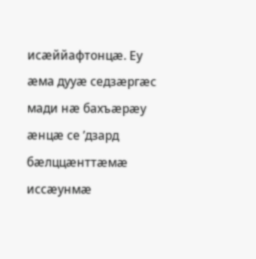исæййафтонцæ. Еу æма дууæ седзæргæс мади нæ бахъæрæу æнцæ се ’дзард бæлццæнттæмæ иссæунмæ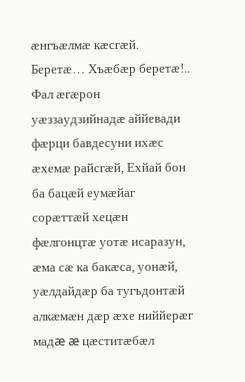æнгъæлмæ кæсгæй. Беретæ… Хъæбæр беретæ!.. Фал æгæрон уæззаудзийнадæ аййевади фæрци бавдесуни ихæс æхемæ райсгæй, Ехйай бон ба бацæй еумæйаг сорæттæй хецæн фæлгонцтæ уотæ исаразун, æма сæ ка бакæса, уонæй, уæлдайдæр ба тугъдонтæй алкæмæн дæр æхе ниййерæг мадæ æ цæститæбæл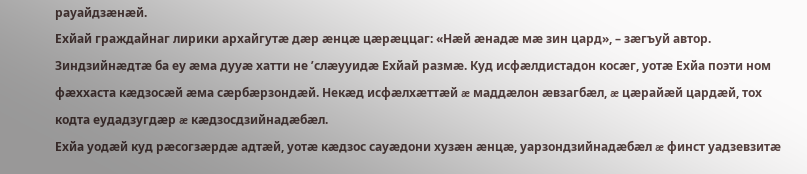рауайдзæнæй.
Ехйай граждайнаг лирики архайгутæ дæр æнцæ цæрæццаг: «Нæй æнадæ мæ зин цард», – зæгъуй автор. Зиндзийнæдтæ ба еу æма дууæ хатти не ’слæууидæ Ехйай размæ. Куд исфæлдистадон косæг, уотæ Ехйа поэти ном фæххаста кæдзосæй æма сæрбæрзондæй. Некæд исфæлхæттæй æ маддæлон æвзагбæл, æ цæрайæй цардæй, тох кодта еудадзугдæр æ кæдзосдзийнадæбæл.
Ехйа уодæй куд рæсогзæрдæ адтæй, уотæ кæдзос сауæдони хузæн æнцæ, уарзондзийнадæбæл æ финст уадзевзитæ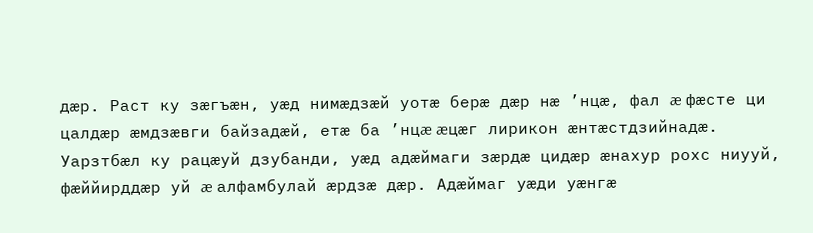дæр. Раст ку зæгъæн, уæд нимæдзæй уотæ берæ дæр нæ ’нцæ, фал æ фæсте ци цалдæр æмдзæвги байзадæй, етæ ба ’нцæ æцæг лирикон æнтæстдзийнадæ. Уарзтбæл ку рацæуй дзубанди, уæд адæймаги зæрдæ цидæр æнахур рохс ниууй, фæййирддæр уй æ алфамбулай æрдзæ дæр. Адæймаг уæди уæнгæ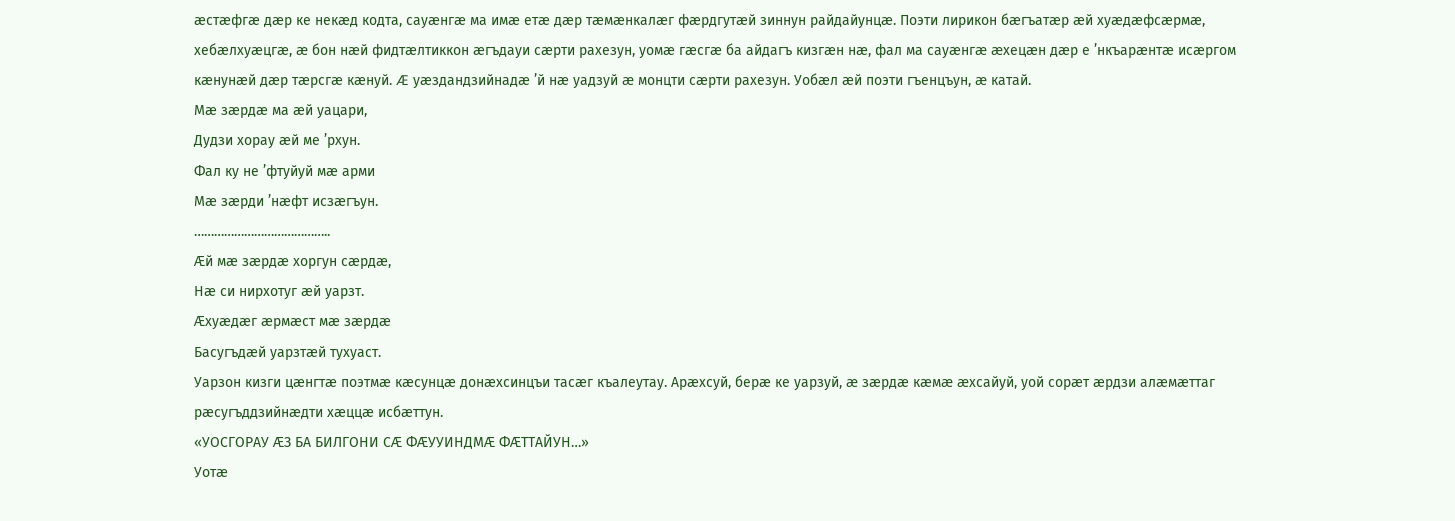æстæфгæ дæр ке некæд кодта, сауæнгæ ма имæ етæ дæр тæмæнкалæг фæрдгутæй зиннун райдайунцæ. Поэти лирикон бæгъатæр æй хуæдæфсæрмæ, хебæлхуæцгæ, æ бон нæй фидтæлтиккон æгъдауи сæрти рахезун, уомæ гæсгæ ба айдагъ кизгæн нæ, фал ма сауæнгæ æхецæн дæр е ’нкъарæнтæ исæргом кæнунæй дæр тæрсгæ кæнуй. Æ уæздандзийнадæ ’й нæ уадзуй æ монцти сæрти рахезун. Уобæл æй поэти гъенцъун, æ катай.
Мæ зæрдæ ма æй уацари,
Дудзи хорау æй ме ’рхун.
Фал ку не ’фтуйуй мæ арми
Мæ зæрди ’нæфт исзæгъун.
…………………………………..
Æй мæ зæрдæ хоргун сæрдæ,
Нæ си нирхотуг æй уарзт.
Æхуæдæг æрмæст мæ зæрдæ
Басугъдæй уарзтæй тухуаст.
Уарзон кизги цæнгтæ поэтмæ кæсунцæ донæхсинцъи тасæг къалеутау. Арæхсуй, берæ ке уарзуй, æ зæрдæ кæмæ æхсайуй, уой сорæт æрдзи алæмæттаг рæсугъддзийнæдти хæццæ исбæттун.
«УОСГОРАУ ÆЗ БА БИЛГОНИ СÆ ФÆУУИНДМÆ ФÆТТАЙУН…»
Уотæ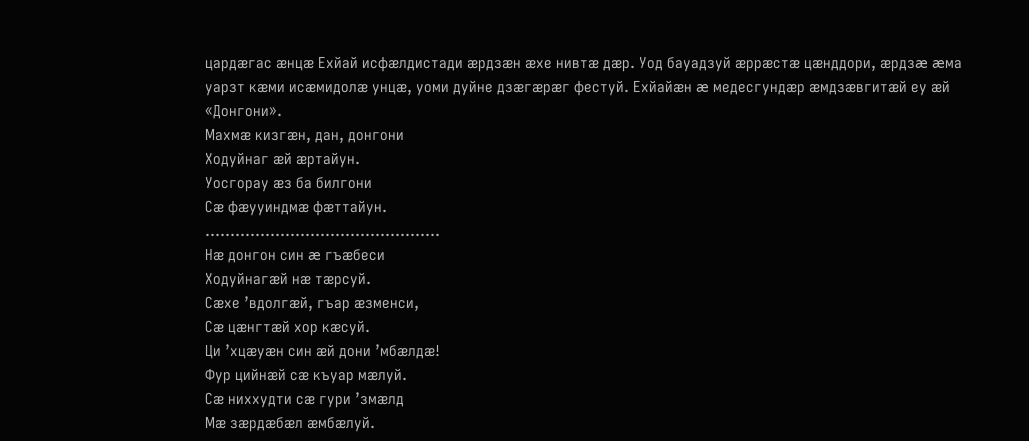цардæгас æнцæ Ехйай исфæлдистади æрдзæн æхе нивтæ дæр. Уод бауадзуй æррæстæ цæнддори, æрдзæ æма уарзт кæми исæмидолæ унцæ, уоми дуйне дзæгæрæг фестуй. Ехйайæн æ медесгундæр æмдзæвгитæй еу æй «Донгони».
Махмæ кизгæн, дан, донгони
Ходуйнаг æй æртайун.
Уосгорау æз ба билгони
Сæ фæууиндмæ фæттайун.
………………………………………..
Нæ донгон син æ гъæбеси
Ходуйнагæй нæ тæрсуй.
Сæхе ’вдолгæй, гъар æзменси,
Сæ цæнгтæй хор кæсуй.
Ци ’хцæуæн син æй дони ’мбæлдæ!
Фур цийнæй сæ къуар мæлуй.
Сæ ниххудти сæ гури ’змæлд
Мæ зæрдæбæл æмбæлуй.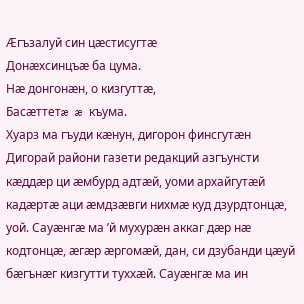Æгъзалуй син цæстисугтæ
Донæхсинцъæ ба цума.
Нæ донгонæн, о кизгуттæ,
Басæттетæ æ къума.
Хуарз ма гъуди кæнун, дигорон финсгутæн Дигорай райони газети редакций азгъунсти кæддæр ци æмбурд адтæй, уоми архайгутæй кадæртæ аци æмдзæвги нихмæ куд дзурдтонцæ, уой. Сауæнгæ ма ’й мухурæн аккаг дæр нæ кодтонцæ, æгæр æргомæй, дан, си дзубанди цæуй бæгънæг кизгутти туххæй. Сауæнгæ ма ин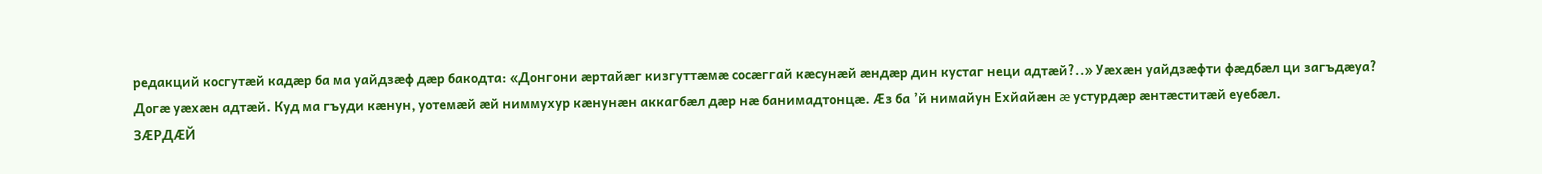редакций косгутæй кадæр ба ма уайдзæф дæр бакодта: «Донгони æртайæг кизгуттæмæ сосæггай кæсунæй æндæр дин кустаг неци адтæй?..» Уæхæн уайдзæфти фæдбæл ци загъдæуа? Догæ уæхæн адтæй. Куд ма гъуди кæнун, уотемæй æй ниммухур кæнунæн аккагбæл дæр нæ банимадтонцæ. Æз ба ’й нимайун Ехйайæн æ устурдæр æнтæститæй еуебæл.
ЗÆРДÆЙ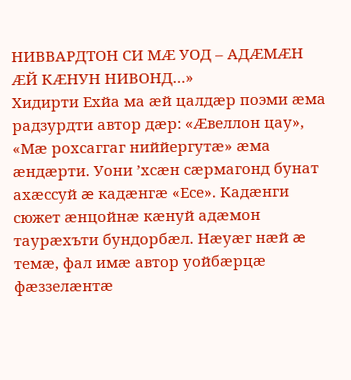НИВВАРДТОН СИ МÆ УОД – АДÆМÆН ÆЙ КÆНУН НИВОНД…»
Хидирти Ехйа ма æй цалдæр поэми æма радзурдти автор дæр: «Æвеллон цау», «Мæ рохсаггаг ниййергутæ» æма æндæрти. Уони ’хсæн сæрмагонд бунат ахæссуй æ кадæнгæ «Есе». Кадæнги сюжет æнцойнæ кæнуй адæмон таурæхъти бундорбæл. Нæуæг нæй æ темæ, фал имæ автор уойбæрцæ фæззелæнтæ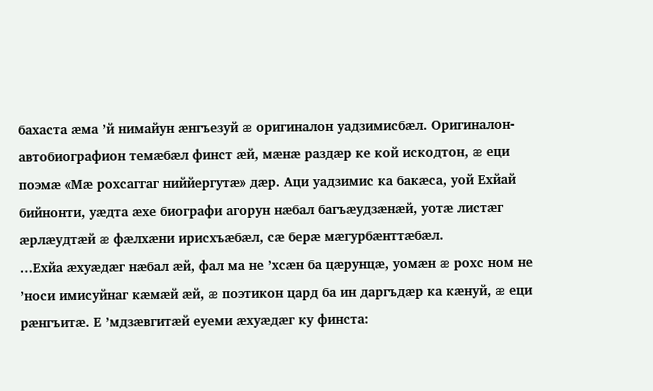бахаста æма ’й нимайун æнгъезуй æ оригиналон уадзимисбæл. Оригиналон-автобиографион темæбæл финст æй, мæнæ раздæр ке кой искодтон, æ еци поэмæ «Мæ рохсаггаг ниййергутæ» дæр. Аци уадзимис ка бакæса, уой Ехйай бийнонти, уæдта æхе биографи агорун нæбал багъæудзæнæй, уотæ листæг æрлæудтæй æ фæлхæни ирисхъæбæл, сæ берæ мæгурбæнттæбæл.
…Ехйа æхуæдæг нæбал æй, фал ма не ’хсæн ба цæрунцæ, уомæн æ рохс ном не ’носи имисуйнаг кæмæй æй, æ поэтикон цард ба ин даргъдæр ка кæнуй, æ еци рæнгъитæ. Е ’мдзæвгитæй еуеми æхуæдæг ку финста: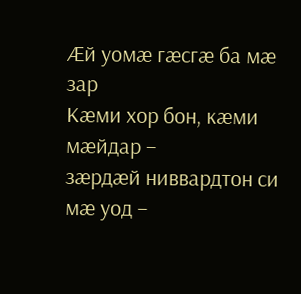Æй уомæ гæсгæ ба мæ зар
Кæми хор бон, кæми мæйдар –
зæрдæй ниввардтон си мæ уод –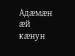Адæмæн æй кæнун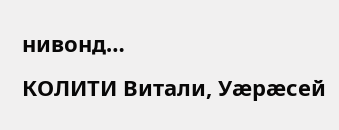нивонд…
КОЛИТИ Витали, Уæрæсей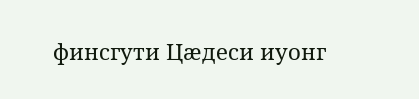финсгути Цæдеси иуонг